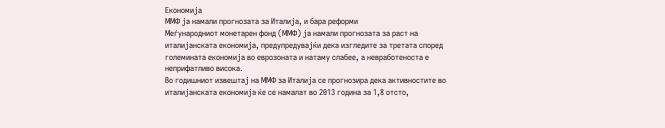Економија
ММФ ја намали прогнозата за Италија, и бара реформи
Меѓународниот монетарен фонд (ММФ) ја намали прогнозата за раст на италијанската економија, предупредувајќи дека изгледите за третата според големината економија во еврозоната и натаму слабее, а невработеноста е неприфатливо висока.
Во годишниот извештај на ММФ за Италија се прогнозира дека активностите во италијанската економија ќе се намалат во 2013 година за 1,8 отсто,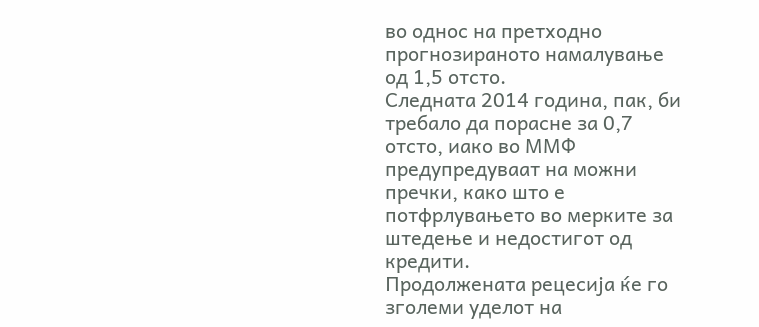во однос на претходно прогнозираното намалување од 1,5 отсто.
Следната 2014 година, пак, би требало да порасне за 0,7 отсто, иако во ММФ предупредуваат на можни пречки, како што е потфрлувањето во мерките за штедење и недостигот од кредити.
Продолжената рецесија ќе го зголеми уделот на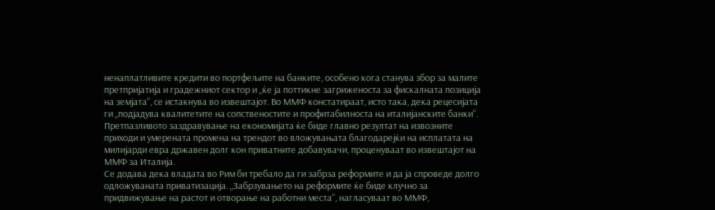ненаплатливите кредити во портфељите на банките, особено кога станува збор за малите претпријатија и градежниот сектор и „ќе ја поттикне загриженоста за фискалната позиција на земјата“, се истакнува во извештајот. Во ММФ констатираат, исто така, дека рецесијата ги „подјадува квалитетите на сопственостите и профитабилноста на италијанските банки“.
Претпазливото заздравување на економијата ќе биде главно резултат на извозните приходи и умерената промена на трендот во вложувањата благодарејќи на исплатата на милијарди евра државен долг кон приватните добавувачи, проценуваат во извештајот на ММФ за Италија.
Се додава дека владата во Рим би требало да ги забрза реформите и да ја спроведе долго одложуваната приватизација. „Забрзувањето на реформите ќе биде клучно за придвижување на растот и отворање на работни места“, нагласуваат во ММФ,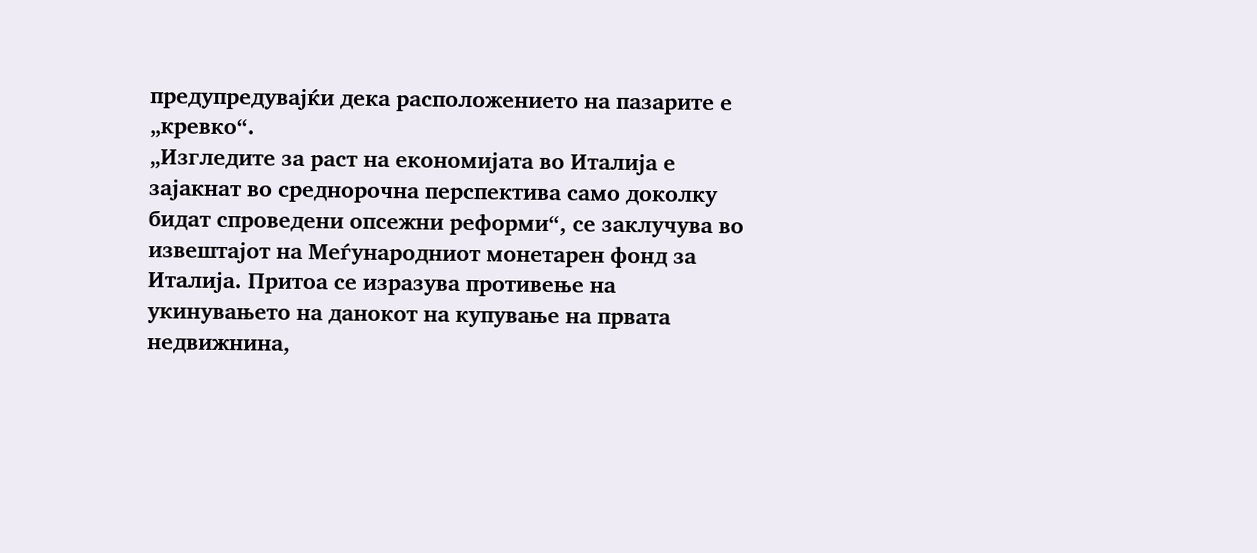предупредувајќи дека расположението на пазарите е „кревко“.
„Изгледите за раст на економијата во Италија е зајакнат во среднорочна перспектива само доколку бидат спроведени опсежни реформи“, се заклучува во извештајот на Меѓународниот монетарен фонд за Италија. Притоа се изразува противење на укинувањето на данокот на купување на првата недвижнина,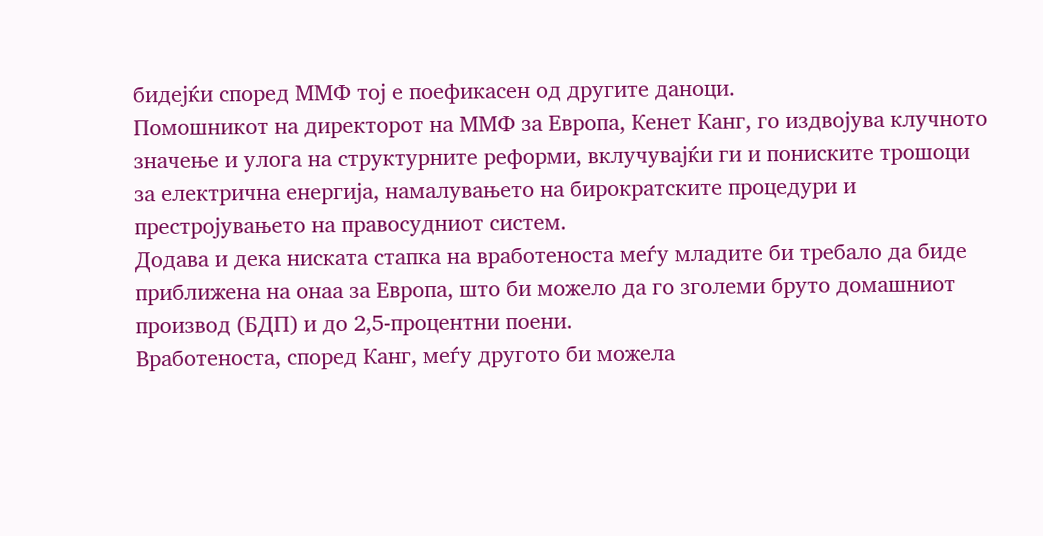бидејќи според ММФ тој е поефикасен од другите даноци.
Помошникот на директорот на ММФ за Европа, Кенет Канг, го издвојува клучното значење и улога на структурните реформи, вклучувајќи ги и пониските трошоци за електрична енергија, намалувањето на бирократските процедури и престројувањето на правосудниот систем.
Додава и дека ниската стапка на вработеноста меѓу младите би требало да биде приближена на онаа за Европа, што би можело да го зголеми бруто домашниот производ (БДП) и до 2,5-процентни поени.
Вработеноста, според Канг, меѓу другото би можела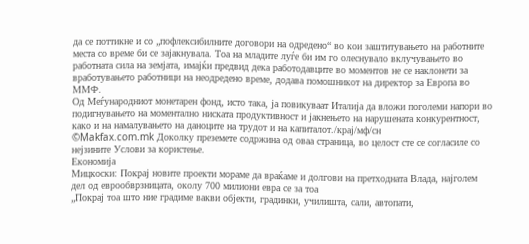да се поттикне и со „пофлексибилните договори на одредено“ во кои заштитувањето на работните места со време би се зајакнувала. Тоа на младите луѓе би им го олеснувало вклучувањето во работната сила на земјата, имајќи предвид дека работодавците во моментов не се наклонети за вработувањето работници на неодредено време, додава помошникот на директор за Европа во ММФ.
Од Меѓународниот монетарен фонд, исто така, ја повикуваат Италија да вложи поголеми напори во подигнувањето на моментално ниската продуктивност и јакнењето на нарушената конкурентност, како и на намалувањето на даноците на трудот и на капиталот./крај/мф/сн
©Makfax.com.mk Доколку преземете содржина од оваа страница, во целост сте се согласиле со нејзините Услови за користење.
Економија
Мицкоски: Покрај новите проекти мораме да враќаме и долгови на претходната Влада, најголем дел од еврообврзницата, околу 700 милиони евра се за тоа
„Покрај тоа што ние градиме вакви објекти, градинки, училишта, сали, автопати,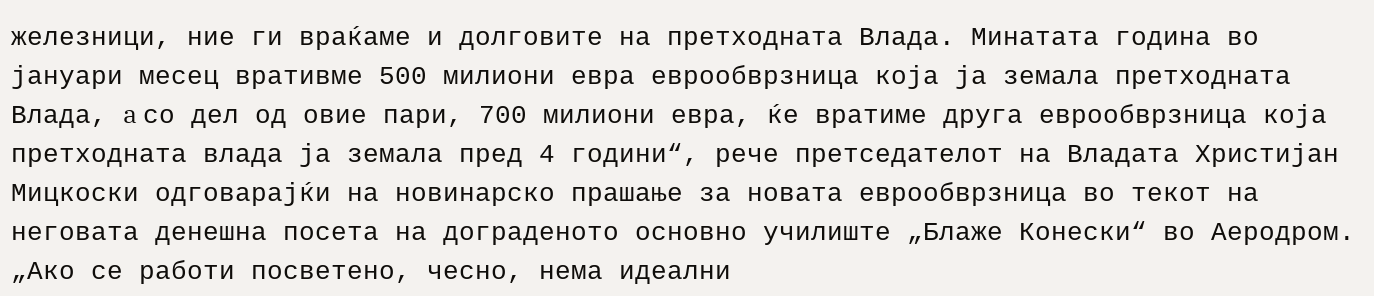железници, ние ги враќаме и долговите на претходната Влада. Минатата година во јануари месец вративме 500 милиони евра еврообврзница која ја земала претходната Влада, a со дел од овие пари, 700 милиони евра, ќе вратиме друга еврообврзница која претходната влада ја земала пред 4 години“, рече претседателот на Владата Христијан Мицкоски одговарајќи на новинарско прашање за новата еврообврзница во текот на неговата денешна посета на дограденото основно училиште „Блаже Конески“ во Аеродром.
„Ако се работи посветено, чесно, нема идеални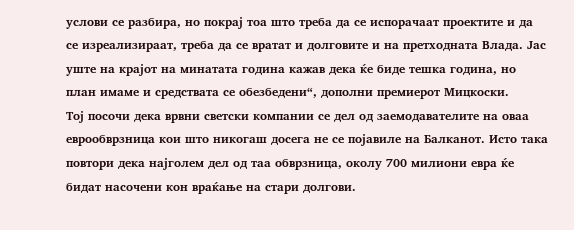услови се разбира, но покрај тоа што треба да се испорачаат проектите и да се изреализираат, треба да се вратат и долговите и на претходната Влада. Јас уште на крајот на минатата година кажав дека ќе биде тешка година, но план имаме и средствата се обезбедени“, дополни премиерот Мицкоски.
Тој посочи дека врвни светски компании се дел од заемодавателите на оваа еврообврзница кои што никогаш досега не се појавиле на Балканот. Исто така повтори дека најголем дел од таа обврзница, околу 700 милиони евра ќе бидат насочени кон враќање на стари долгови.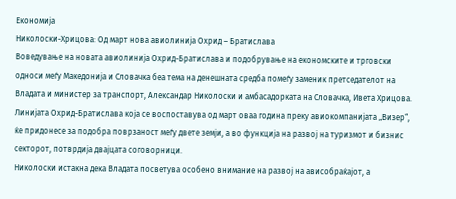Економија
Николоски-Хрицова: Од март нова авиолинија Охрид – Братислава
Воведување на новата авиолинија Охрид-Братислава и подобрување на економските и трговски односи меѓу Македонија и Словачка беа тема на денешната средба помеѓу заменик претседателот на Владата и министер за транспорт, Александар Николоски и амбасадорката на Словачка, Ивета Хрицова.
Линијата Охрид-Братислава која се воспоставува од март оваа година преку авиокомпанијата „Визер“, ќе придонесе за подобра поврзаност меѓу двете земји, а во функција на развој на туризмот и бизнис секторот, потврдија двајцата соговорници.
Николоски истакна дека Владата посветува особено внимание на развој на ависобраќајот, а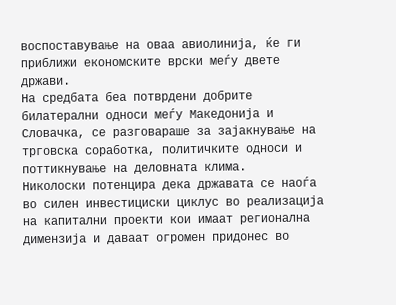воспоставување на оваа авиолинија, ќе ги приближи економските врски меѓу двете држави.
На средбата беа потврдени добрите билатерални односи меѓу Македонија и Словачка, се разговараше за зајакнување на трговска соработка, политичките односи и поттикнување на деловната клима.
Николоски потенцира дека државата се наоѓа во силен инвестициски циклус во реализација на капитални проекти кои имаат регионална димензија и даваат огромен придонес во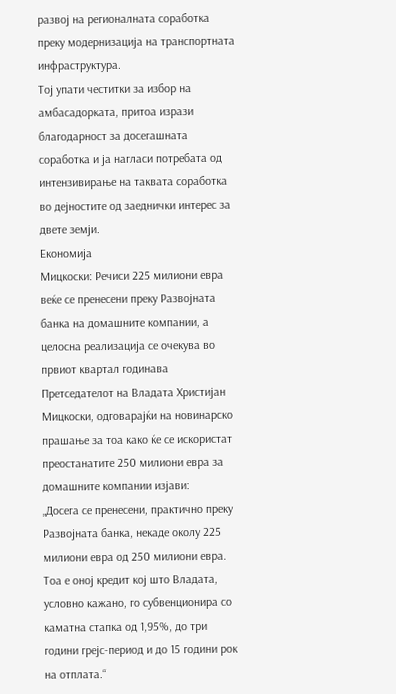развој на регионалната соработка преку модернизација на транспортната инфраструктура.
Тој упати честитки за избор на амбасадорката, притоа изрази благодарност за досегашната соработка и ја нагласи потребата од интензивирање на таквата соработка во дејностите од заеднички интерес за двете земји.
Економија
Мицкоски: Речиси 225 милиони евра веќе се пренесени преку Развојната банка на домашните компании, а целосна реализација се очекува во првиот квартал годинава
Претседателот на Владата Христијан Мицкоски, одговарајќи на новинарско прашање за тоа како ќе се искористат преостанатите 250 милиони евра за домашните компании изјави:
„Досега се пренесени, практично преку Развојната банка, некаде околу 225 милиони евра од 250 милиони евра. Тоа е оној кредит кој што Владата, условно кажано, го субвенционира со каматна стапка од 1,95%, до три години грејс-период и до 15 години рок на отплата.“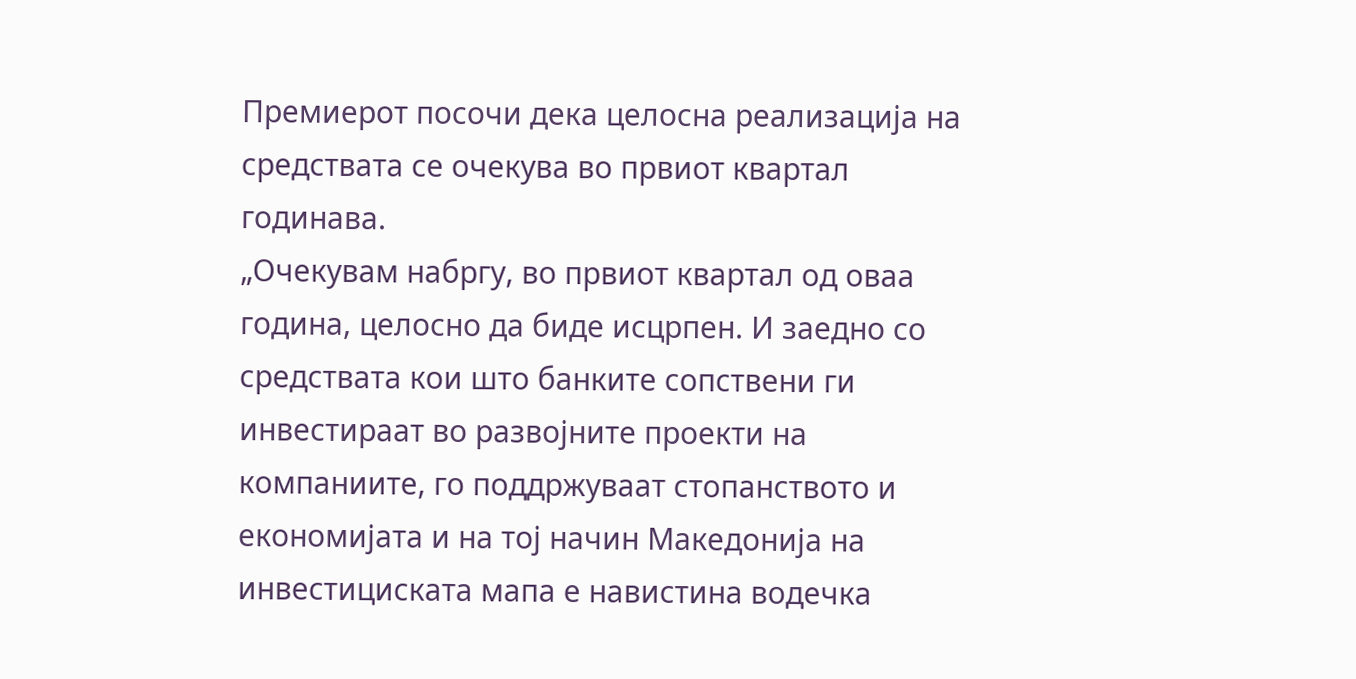Премиерот посочи дека целосна реализација на средствата се очекува во првиот квартал годинава.
„Очекувам набргу, во првиот квартал од оваа година, целосно да биде исцрпен. И заедно со средствата кои што банките сопствени ги инвестираат во развојните проекти на компаниите, го поддржуваат стопанството и економијата и на тој начин Македонија на инвестициската мапа е навистина водечка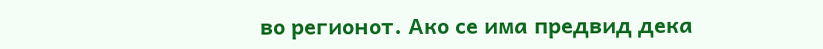во регионот. Ако се има предвид дека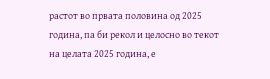растот во првата половина од 2025 година, па би рекол и целосно во текот на целата 2025 година, е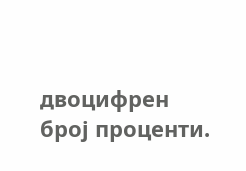двоцифрен број проценти.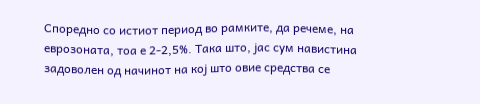Споредно со истиот период во рамките, да речеме, на еврозоната, тоа е 2-2,5%. Така што, јас сум навистина задоволен од начинот на кој што овие средства се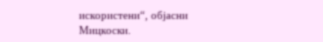искористени“, објасни Мицкоски.